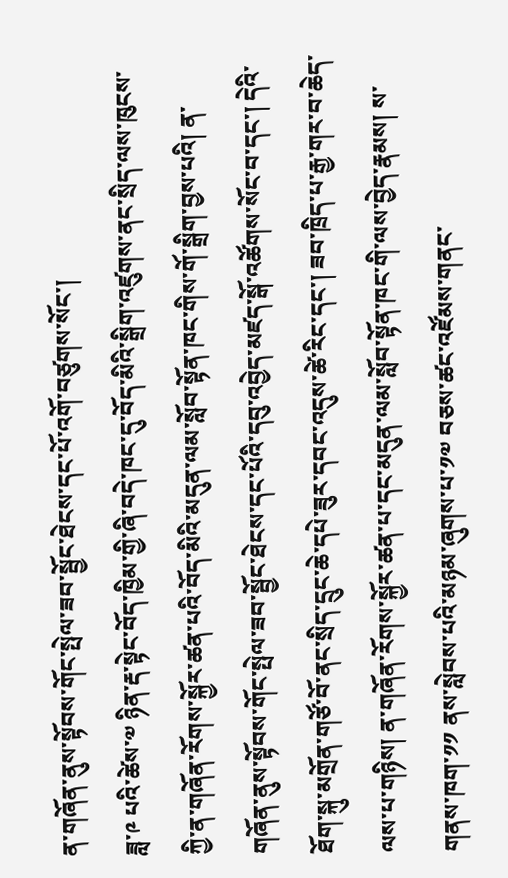ན་གཞོན་ནུས་སྟོབས་གོང་སྤེལ་ཟབ་སྦྱོང་ཐེངས་དང་པོ་འགོ་བཙུགས་སོང་།
ཟླ་༩ པའི་ཚེས་༧ ཉིན་རྡ་སྟེང་བོད་ཁྱིམ་གྱི་ཞི་བདེ་ཁང་དུ་བོད་མིའི་སྒྲིག་འཛུགས་ནང་སྲིད་ལས་ཁུངས་ཀྱི་ན་གཞོན་རོགས་སྐྱོར་ཚན་པའི་བོད་མིའི་མདུན་ལམ་སློབ་སྟོན་ཁང་གིས་གོ་སྒྲིག་བྱས་པའི། ན་གཞོན་ནུས་སྟོབས་གོང་སྤེལ་ཟབ་སྦྱོང་ཐེངས་དང་པོའི་དབུ་འབྱེད་མཛད་སྒོ་འཚོགས་སོང་བ་དང་། དེའི་ཐོག་སྐུ་མགྲོན་གཙོ་བོ་ནང་སྲིད་དྲུང་ཆེ་དཔེ་ཟུར་དབང་འདུས་ཚེ་རིང་དང་། ཟབ་ཁྲིད་པ་རྒྱ་གར་བ་ཆེད་ལས་པ་གཉིས། ན་གཞོན་རོགས་སྐྱོར་ཚན་པ་དང་མདུན་ལམ་སློབ་སྟོན་ཁང་གི་ལས་བྱེད་རྣམས། ས་གནས་ཁག་༡༡ ནས་སླེབས་པའི་མཉམ་ཞུགས་པ་༡༧ བཅས་ཚང་འཛོམས་གནང་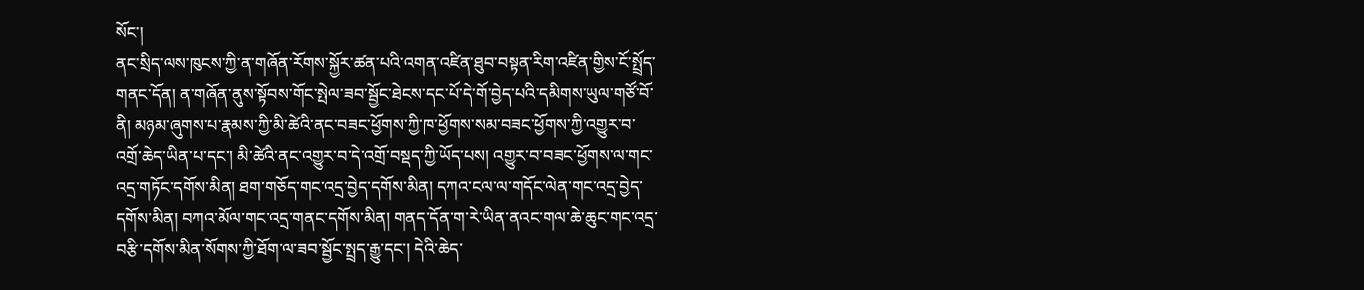སོང་།
ནང་སྲིད་ལས་ཁུངས་ཀྱི་ན་གཞོན་རོགས་སྐྱོར་ཚན་པའི་འགན་འཛིན་ཐུབ་བསྟན་རིག་འཛིན་གྱིས་ངོ་སྤྲོད་གནང་དོན། ན་གཞོན་ནུས་སྟོབས་གོང་སྤེལ་ཟབ་སྦྱོང་ཐེངས་དང་པོ་དེ་གོ་བྱེད་པའི་དམིགས་ཡུལ་གཙོ་བོ་ནི། མཉམ་ཞུགས་པ་རྣམས་ཀྱི་མི་ཚེའི་ནང་བཟང་ཕྱོགས་ཀྱི་ཁ་ཕྱོགས་སམ་བཟང་ཕྱོགས་ཀྱི་འགྱུར་བ་འགྲོ་ཆེད་ཡིན་པ་དང་། མི་ཚེའི་ནང་འགྱུར་བ་དེ་འགྲོ་བསྡད་ཀྱི་ཡོད་པས། འགྱུར་བ་བཟང་ཕྱོགས་ལ་གང་འདྲ་གཏོང་དགོས་མིན། ཐག་གཅོད་གང་འདྲ་བྱེད་དགོས་མིན། དཀའ་ངལ་ལ་གདོང་ལེན་གང་འདྲ་བྱེད་དགོས་མིན། བཀའ་མོལ་གང་འདྲ་གནང་དགོས་མིན། གནད་དོན་ག་རེ་ཡིན་ནའང་གལ་ཆེ་ཆུང་གང་འདྲ་བརྩི་དགོས་མིན་སོགས་ཀྱི་ཐོག་ལ་ཟབ་སྦྱོང་སྤྲད་རྒྱུ་དང་། དེའི་ཆེད་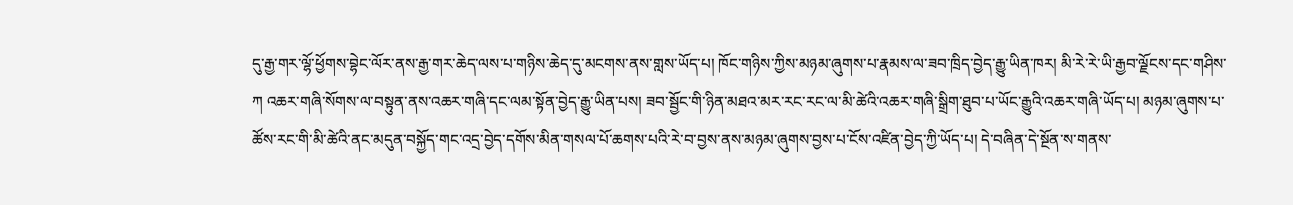དུ་རྒྱ་གར་ལྷོ་ཕྱོགས་བྷེང་ལོར་ནས་རྒྱ་གར་ཆེད་ལས་པ་གཉིས་ཆེད་དུ་མངགས་ནས་གླས་ཡོད་པ། ཁོང་གཉིས་ཀྱིས་མཉམ་ཞུགས་པ་རྣམས་ལ་ཟབ་ཁྲིད་བྱེད་རྒྱུ་ཡིན་ཁར། མི་རེ་རེ་ཡི་རྒྱབ་ལྗོངས་དང་གཤིས་ཀ འཆར་གཞི་སོགས་ལ་བསྟུན་ནས་འཆར་གཞི་དང་ལམ་སྟོན་བྱེད་རྒྱུ་ཡིན་པས། ཟབ་སྦྱོང་གི་ཉིན་མཐའ་མར་རང་རང་ལ་མི་ཚེའི་འཆར་གཞི་སྒྲིག་ཐུབ་པ་ཡོང་རྒྱུའི་འཆར་གཞི་ཡོད་པ། མཉམ་ཞུགས་པ་ཚོས་རང་གི་མི་ཚེའི་ནང་མདུན་བསྐྱོད་གང་འདྲ་བྱེད་དགོས་མིན་གསལ་པོ་ཆགས་པའི་རེ་བ་བྱས་ནས་མཉམ་ཞུགས་བྱས་པ་ངོས་འཛིན་བྱེད་ཀྱི་ཡོད་པ། དེ་བཞིན་དེ་སྔོན་ས་གནས་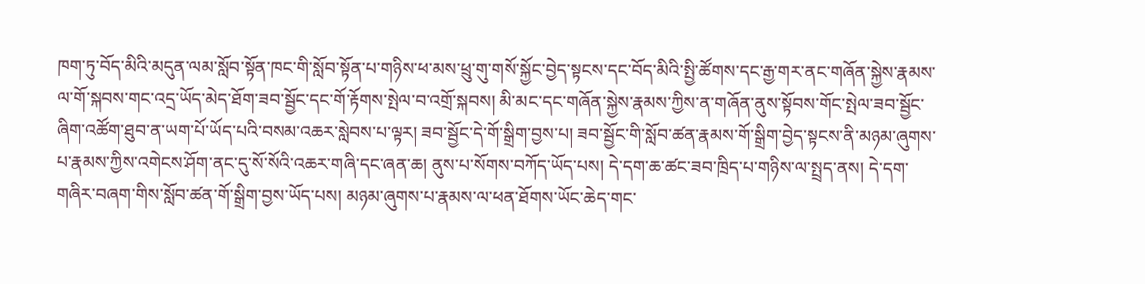ཁག་ཏུ་བོད་མིའི་མདུན་ལམ་སློབ་སྟོན་ཁང་གི་སློབ་སྟོན་པ་གཉིས་ཕ་མས་ཕྲུ་གུ་གསོ་སྐྱོང་བྱེད་སྟངས་དང་བོད་མིའི་སྤྱི་ཚོགས་དང་རྒྱ་གར་ནང་གཞོན་སྐྱེས་རྣམས་ལ་གོ་སྐབས་གང་འདྲ་ཡོད་མེད་ཐོག་ཟབ་སྦྱོང་དང་གོ་རྟོགས་སྤེལ་བ་འགྲོ་སྐབས། མི་མང་དང་གཞོན་སྐྱེས་རྣམས་ཀྱིས་ན་གཞོན་ནུས་སྟོབས་གོང་སྤེལ་ཟབ་སྦྱོང་ཞིག་འཚོག་ཐུབ་ན་ཡག་པོ་ཡོད་པའི་བསམ་འཆར་སླེབས་པ་ལྟར། ཟབ་སྦྱོང་དེ་གོ་སྒྲིག་བྱས་པ། ཟབ་སྦྱོང་གི་སློབ་ཚན་རྣམས་གོ་སྒྲིག་བྱེད་སྟངས་ནི་མཉམ་ཞུགས་པ་རྣམས་ཀྱིས་འགེངས་ཤོག་ནང་དུ་སོ་སོའི་འཆར་གཞི་དང་ཞན་ཆ། ནུས་པ་སོགས་བཀོད་ཡོད་པས། དེ་དག་ཆ་ཚང་ཟབ་ཁྲིད་པ་གཉིས་ལ་སྤྲད་ནས། དེ་དག་གཞིར་བཞག་གིས་སློབ་ཚན་གོ་སྒྲིག་བྱས་ཡོད་པས། མཉམ་ཞུགས་པ་རྣམས་ལ་ཕན་ཐོགས་ཡོང་ཆེད་གང་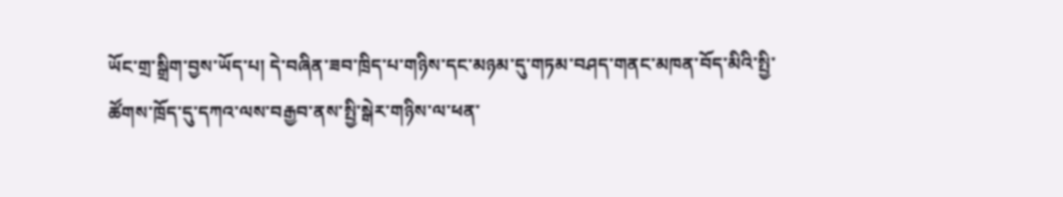ཡོང་གྲ་སྒྲིག་བྱས་ཡོད་པ། དེ་བཞིན་ཟབ་ཁྲིད་པ་གཉིས་དང་མཉམ་དུ་གཏམ་བཤད་གནང་མཁན་བོད་མིའི་སྤྱི་ཚོགས་ཁྲོད་དུ་དཀའ་ལས་བརྒྱབ་ནས་སྤྱི་སྒེར་གཉིས་ལ་ཕན་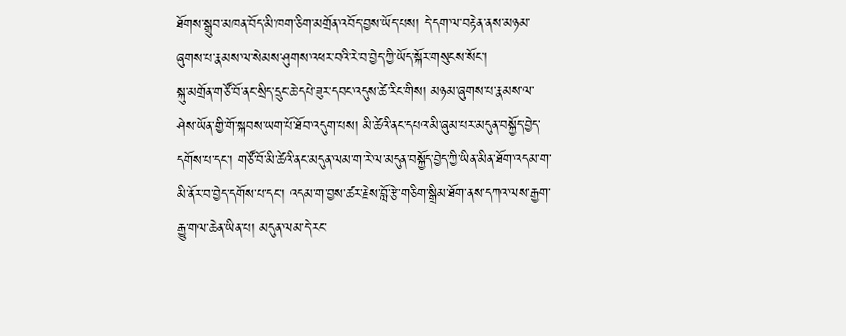ཐོགས་སྒྲུབ་མཁན་བོད་མི་ཁག་ཅིག་མགྲོན་འབོད་བྱས་ཡོད་པས། དེ་དག་ལ་བརྟེན་ནས་མཉམ་ཞུགས་པ་རྣམས་ལ་སེམས་ཤུགས་འཕར་བའི་རེ་བ་བྱེད་ཀྱི་ཡོད་སྐོར་གསུངས་སོང་།
སྐུ་མགྲོན་གཙོ་བོ་ནང་སྲིད་དྲུང་ཆེ་དཔེ་ཟུར་དབང་འདུས་ཚེ་རིང་གིས། མཉམ་ཞུགས་པ་རྣམས་ལ་ཤེས་ཡོན་གྱི་གོ་སྐབས་ཡག་པོ་ཐོབ་འདུག་པས། མི་ཚེའི་ནང་དཔའ་མི་ཞུམ་པར་མདུན་བསྐྱོད་བྱེད་དགོས་པ་དང་། གཙོ་བོ་མི་ཚེའི་ནང་མདུན་ལམ་ག་རེ་ལ་མདུན་བསྐྱོད་བྱེད་ཀྱི་ཡིན་མིན་ཐོག་འདམ་ག་མི་ནོར་བ་བྱེད་དགོས་པ་དང་། འདམ་ག་བྱས་ཚར་རྗེས་བློ་རྩེ་གཅིག་སྒྲིམ་ཐོག་ནས་དཀའ་ལས་རྒྱག་རྒྱུ་གལ་ཆེན་ཡིན་པ། མདུན་ལམ་དེ་རང་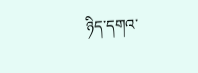ཉིད་དགའ་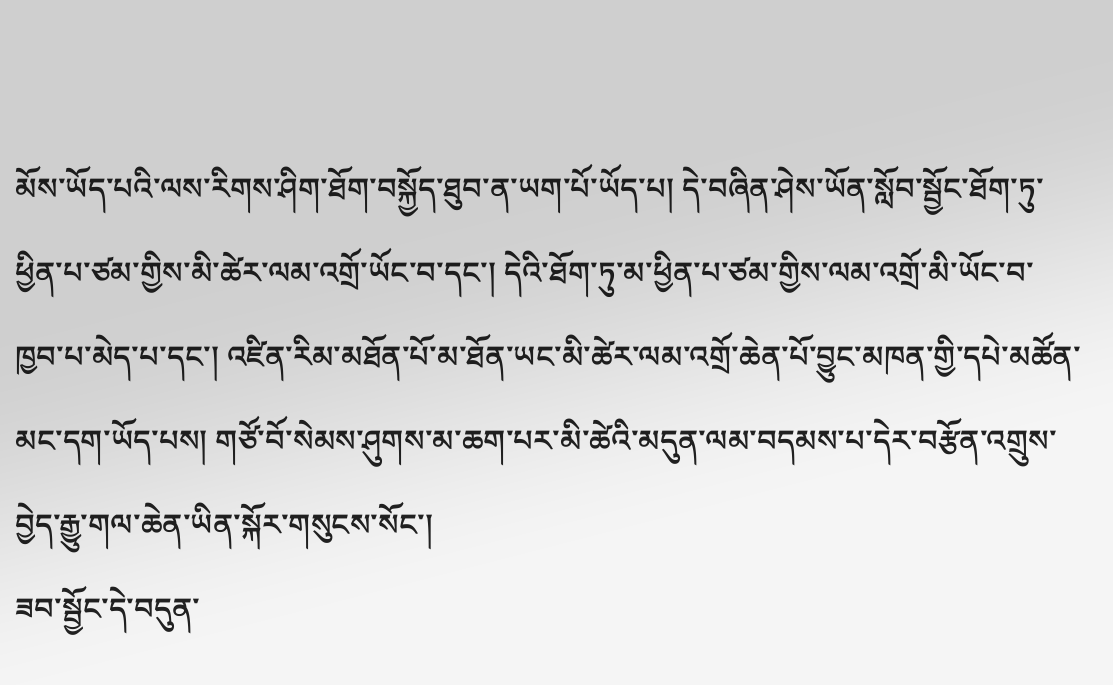མོས་ཡོད་པའི་ལས་རིགས་ཤིག་ཐོག་བསྐྱོད་ཐུབ་ན་ཡག་པོ་ཡོད་པ། དེ་བཞིན་ཤེས་ཡོན་སློབ་སྦྱོང་ཐོག་ཏུ་ཕྱིན་པ་ཙམ་གྱིས་མི་ཚེར་ལམ་འགྲོ་ཡོང་བ་དང་། དེའི་ཐོག་ཏུ་མ་ཕྱིན་པ་ཙམ་གྱིས་ལམ་འགྲོ་མི་ཡོང་བ་ཁྱབ་པ་མེད་པ་དང་། འཛིན་རིམ་མཐོན་པོ་མ་ཐོན་ཡང་མི་ཚེར་ལམ་འགྲོ་ཆེན་པོ་བྱུང་མཁན་གྱི་དཔེ་མཚོན་མང་དག་ཡོད་པས། གཙོ་བོ་སེམས་ཤུགས་མ་ཆག་པར་མི་ཚེའི་མདུན་ལམ་བདམས་པ་དེར་བརྩོན་འགྲུས་བྱེད་རྒྱུ་གལ་ཆེན་ཡིན་སྐོར་གསུངས་སོང་།
ཟབ་སྦྱོང་དེ་བདུན་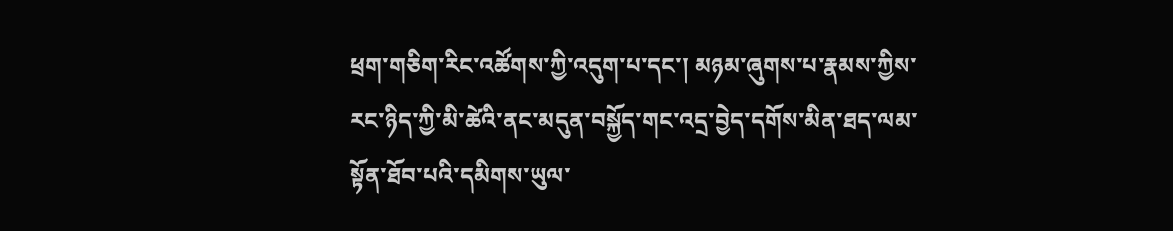ཕྲག་གཅིག་རིང་འཚོགས་ཀྱི་འདུག་པ་དང་། མཉམ་ཞུགས་པ་རྣམས་ཀྱིས་རང་ཉིད་ཀྱི་མི་ཚེའི་ནང་མདུན་བསྐྱོད་གང་འདྲ་བྱེད་དགོས་མིན་ཐད་ལམ་སྟོན་ཐོབ་པའི་དམིགས་ཡུལ་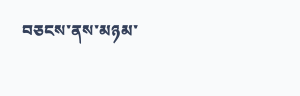བཅངས་ནས་མཉམ་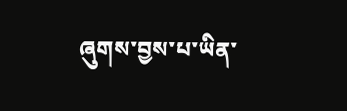ཞུགས་བྱས་པ་ཡིན་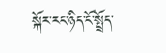སྐོར་རང་ཉིད་ངོ་སྤྲོད་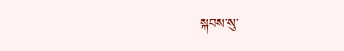སྐབས་སུ་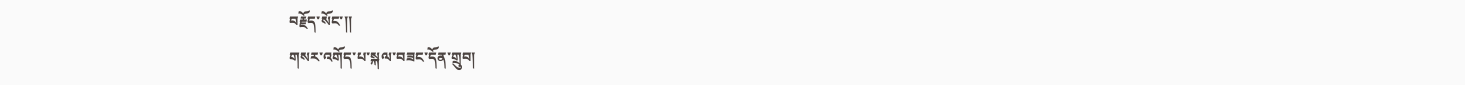བརྗོད་སོང་།།
གསར་འགོད་པ་སྐལ་བཟང་དོན་གྲུབ།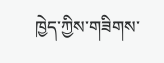ཁྱེད་ཀྱིས་གཟིགས་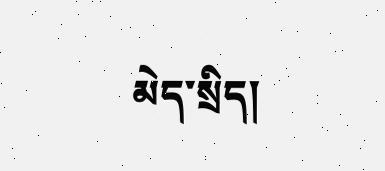མེད་སྲིད།